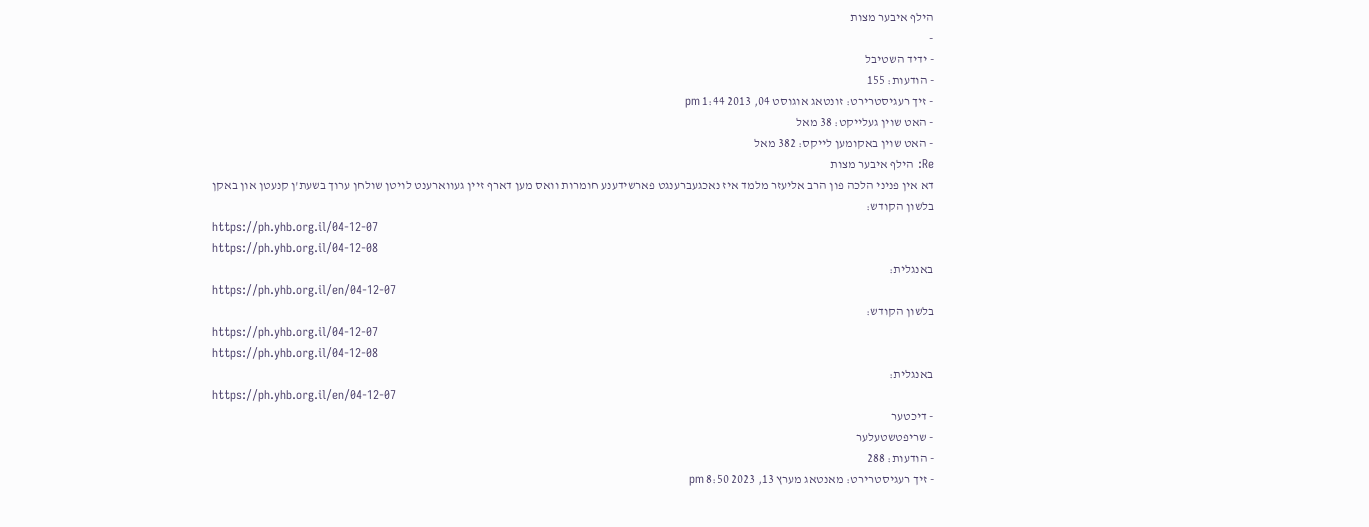הילף איבער מצות
-
- ידיד השטיבל
- הודעות: 155
- זיך רעגיסטרירט: זונטאג אוגוסט 04, 2013 1:44 pm
- האט שוין געלייקט: 38 מאל
- האט שוין באקומען לייקס: 382 מאל
Re: הילף איבער מצות
דא אין פניני הלכה פון הרב אליעזר מלמד איז נאכגעברענגט פארשידענע חומרות וואס מען דארף זיין געווארענט לויטן שולחן ערוך בשעת'ן קנעטן און באקן
בלשון הקודש:
https://ph.yhb.org.il/04-12-07
https://ph.yhb.org.il/04-12-08
באנגלית:
https://ph.yhb.org.il/en/04-12-07
בלשון הקודש:
https://ph.yhb.org.il/04-12-07
https://ph.yhb.org.il/04-12-08
באנגלית:
https://ph.yhb.org.il/en/04-12-07
- דיכטער
- שריפטשטעלער
- הודעות: 288
- זיך רעגיסטרירט: מאנטאג מערץ 13, 2023 8:50 pm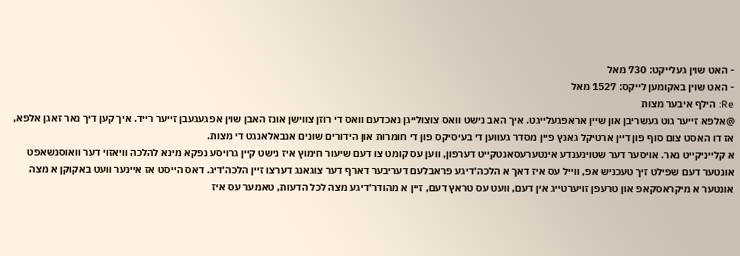- האט שוין געלייקט: 730 מאל
- האט שוין באקומען לייקס: 1527 מאל
Re: הילף איבער מצות
@אלפא זייער גוט געשריבן און שיין אראפגעלייגט. איך האב נישט וואס צוצולייגן נאכדעם וואס די רוזן צווישן אונז האבן שוין אפגעגעבן זייער רייד. איך קען דיך נאר זאגן אלפא, אז דו האסט צום סוף פון דיין ארטיקל גאנץ פיין מסדר געווען די בעיסיקס פון די חומרות און הידורים שונים אנבאלאנגט די מצות.
א קלייניקייט נאר. אויסער דער שטוינענדע אינטערעסאנטקייט דערפון, ווען עס קומט צו דעם שיעור חימוץ איז נישט קיין גרויסע נפקא מינא להלכה וויאזוי דער וואוסנשאפט אונטער דעם שפילט זיך טעכניש אפ, ווייל עס איז דאך א הלכה׳דיגע פראבלעם דעריבער דארף דער צוגאנג דערצו זיין הלכה׳דיג. דאס הייסט אז איינער וועט באקוקן א מצה אונטער א מיקראסקאפ און טרעפן זויערטייג אין דעם, וועט עס טראץ דעם, זיין א מהודר׳דיגע מצה לכל הדעות, טאמער עס איז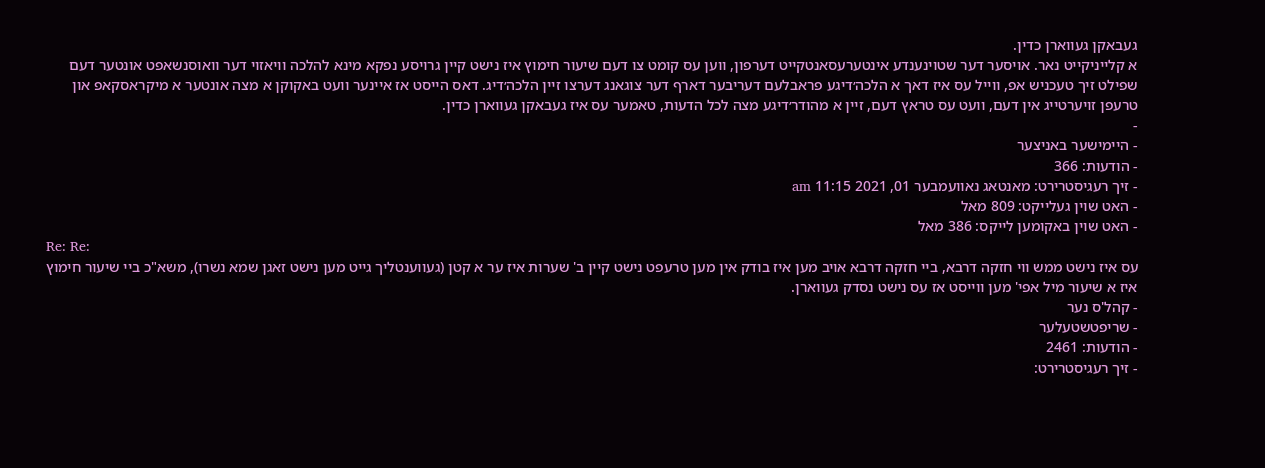געבאקן געווארן כדין.
א קלייניקייט נאר. אויסער דער שטוינענדע אינטערעסאנטקייט דערפון, ווען עס קומט צו דעם שיעור חימוץ איז נישט קיין גרויסע נפקא מינא להלכה וויאזוי דער וואוסנשאפט אונטער דעם שפילט זיך טעכניש אפ, ווייל עס איז דאך א הלכה׳דיגע פראבלעם דעריבער דארף דער צוגאנג דערצו זיין הלכה׳דיג. דאס הייסט אז איינער וועט באקוקן א מצה אונטער א מיקראסקאפ און טרעפן זויערטייג אין דעם, וועט עס טראץ דעם, זיין א מהודר׳דיגע מצה לכל הדעות, טאמער עס איז געבאקן געווארן כדין.
-
- היימישער באניצער
- הודעות: 366
- זיך רעגיסטרירט: מאנטאג נאוועמבער 01, 2021 11:15 am
- האט שוין געלייקט: 809 מאל
- האט שוין באקומען לייקס: 386 מאל
Re: Re:
עס איז נישט ממש ווי חזקה דרבא, ביי חזקה דרבא אויב מען איז בודק אין מען טרעפט נישט קיין ב' שערות איז ער א קטן (געווענטליך גייט מען נישט זאגן שמא נשרו), משא"כ ביי שיעור חימוץ איז א שיעור מיל אפי' מען ווייסט אז עס נישט נסדק געווארן.
- קהל'ס נער
- שריפטשטעלער
- הודעות: 2461
- זיך רעגיסטרירט: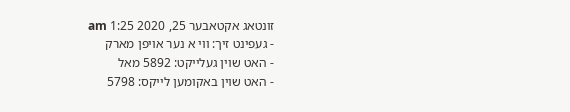זונטאג אקטאבער 25, 2020 1:25 am
- געפינט זיך: ווי א נער אויפן מארק
- האט שוין געלייקט: 5892 מאל
- האט שוין באקומען לייקס: 5798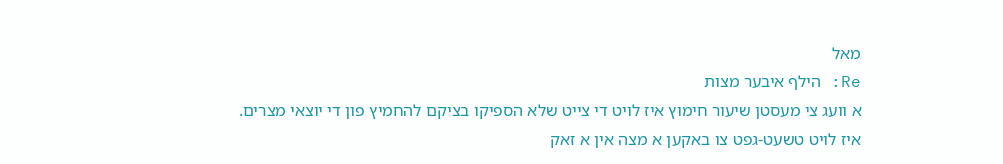מאל
Re: הילף איבער מצות
א וועג צי מעסטן שיעור חימוץ איז לויט די צייט שלא הספיקו בציקם להחמיץ פון די יוצאי מצרים.
איז לויט טשעט-גפט צו באקען א מצה אין א זאק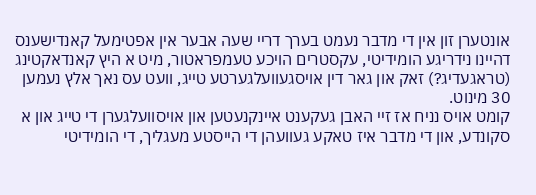אונטערן זון אין די מדבר נעמט בערך דריי שעה אבער אין אפטימעל קאנדישענס דהיינו נידריגע הומידיטי, עקסטרים הויכע טעמפראטור, מיט א היץ קאנדאקטינג (טראגעדיג?) זאק און גאר דין אויסגעוועלגערטע טייג, וועט עס נאך אלץ נעמען 30 מינוט.
קומט אויס נניח אז זיי האבן געקענט איינקנעטען און אויסוועלגערן די טייג און א סקונדע, און די מדבר איז טאקע געוועהן די הייסטע מעגליך, די הומידיטי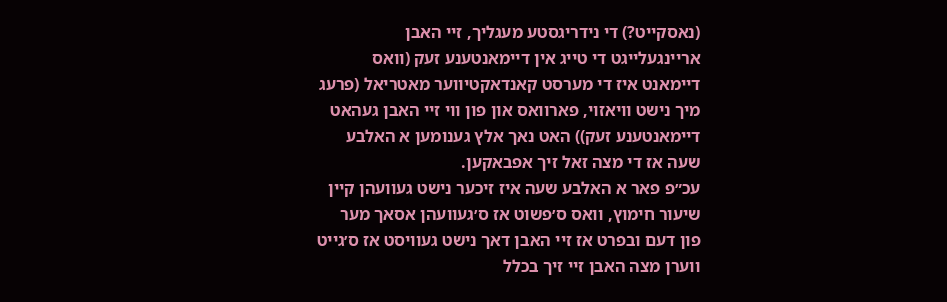(נאסקייט?) די נידריגסטע מעגליך, זיי האבן אריינגעלייגט די טייג אין דיימאנטענע זעק (וואס דיימאנט איז די מערסט קאנדאקטיווער מאטריאל (פרעג מיך נישט וויאזוי, פארוואס און פון ווי זיי האבן געהאט דיימאנטענע זעק)) האט נאך אלץ גענומען א האלבע שעה אז די מצה זאל זיך אפבאקען.
עכ״פ פאר א האלבע שעה איז זיכער נישט געוועהן קיין שיעור חימוץ, וואס ס׳פשוט אז ס׳געוועהן אסאך מער פון דעם ובפרט אז זיי האבן דאך נישט געוויסט אז ס׳גייט ווערן מצה האבן זיי זיך בכלל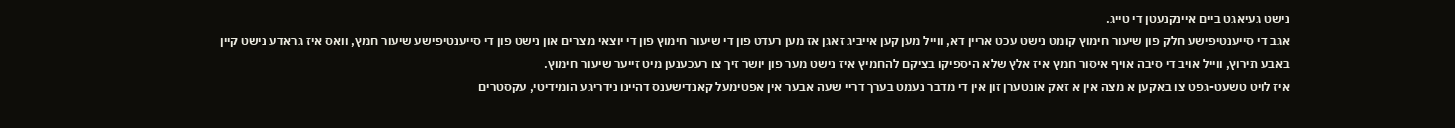נישט געיאגט ביים איינקנעטן די טייג.
אגב די סייענטיפישע חלק פון שיעור חימוץ קומט נישט עכט אריין דא, ווייל מען קען אייביג זאגן אז מען רעדט פון די שיעור חימוץ פון די יוצאי מצרים און נישט פון די סייענטיפישע שיעור חמץ, וואס איז גראדע נישט קיין באבע תירוץ, ווייל אויב די סיבה אויף איסור חמץ איז אלץ שלא היספיקו בציקם להחמיץ איז נישט מער פון יושר זיך צו רעכענען מיט זייער שיעור חימוץ.
איז לויט טשעט-גפט צו באקען א מצה אין א זאק אונטערן זון אין די מדבר נעמט בערך דריי שעה אבער אין אפטימעל קאנדישענס דהיינו נידריגע הומידיטי, עקסטרים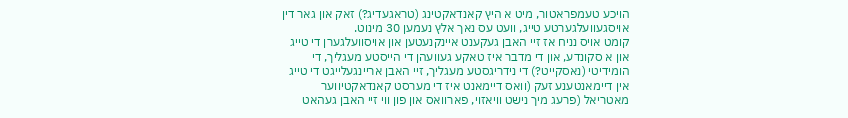הויכע טעמפראטור, מיט א היץ קאנדאקטינג (טראגעדיג?) זאק און גאר דין אויסגעוועלגערטע טייג, וועט עס נאך אלץ נעמען 30 מינוט.
קומט אויס נניח אז זיי האבן געקענט איינקנעטען און אויסוועלגערן די טייג און א סקונדע, און די מדבר איז טאקע געוועהן די הייסטע מעגליך, די הומידיטי (נאסקייט?) די נידריגסטע מעגליך, זיי האבן אריינגעלייגט די טייג אין דיימאנטענע זעק (וואס דיימאנט איז די מערסט קאנדאקטיווער מאטריאל (פרעג מיך נישט וויאזוי, פארוואס און פון ווי זיי האבן געהאט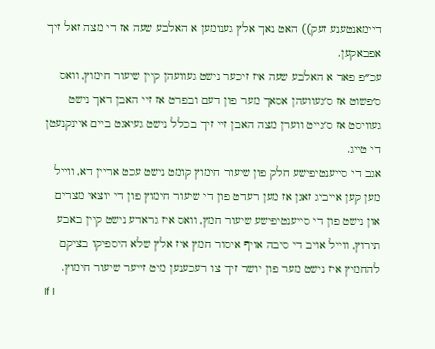דיימאנטענע זעק)) האט נאך אלץ גענומען א האלבע שעה אז די מצה זאל זיך אפבאקען.
עכ״פ פאר א האלבע שעה איז זיכער נישט געוועהן קיין שיעור חימוץ, וואס ס׳פשוט אז ס׳געוועהן אסאך מער פון דעם ובפרט אז זיי האבן דאך נישט געוויסט אז ס׳גייט ווערן מצה האבן זיי זיך בכלל נישט געיאגט ביים איינקנעטן די טייג.
אגב די סייענטיפישע חלק פון שיעור חימוץ קומט נישט עכט אריין דא, ווייל מען קען אייביג זאגן אז מען רעדט פון די שיעור חימוץ פון די יוצאי מצרים און נישט פון די סייענטיפישע שיעור חמץ, וואס איז גראדע נישט קיין באבע תירוץ, ווייל אויב די סיבה אויף איסור חמץ איז אלץ שלא היספיקו בציקם להחמיץ איז נישט מער פון יושר זיך צו רעכענען מיט זייער שיעור חימוץ.
If I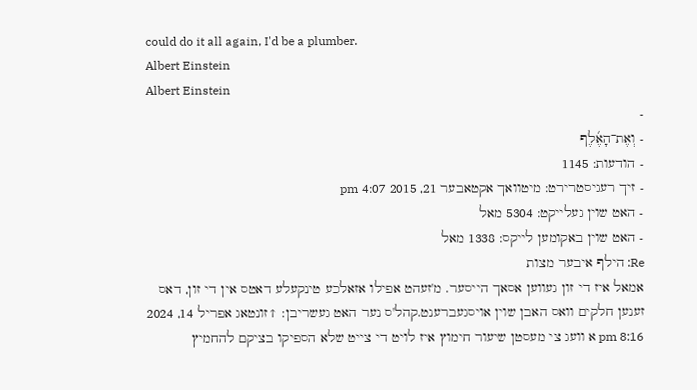could do it all again, I'd be a plumber.
Albert Einstein
Albert Einstein
-
- וְאֶת־הָאֶ֜לֶף
- הודעות: 1145
- זיך רעגיסטרירט: מיטוואך אקטאבער 21, 2015 4:07 pm
- האט שוין געלייקט: 5304 מאל
- האט שוין באקומען לייקס: 1338 מאל
Re: הילף איבער מצות
אמאל איז די זון געווען אסאך הייסער. מ'זעהט אפילו אזאלכע טינקעלע דאטס אין די זון, דאס זענען חלקים וואס האבן שוין אויסגעברענט.קהל'ס נער האט געשריבן: ↑זונטאג אפריל 14, 2024 8:16 pm א וועג צי מעסטן שיעור חימוץ איז לויט די צייט שלא הספיקו בציקם להחמיץ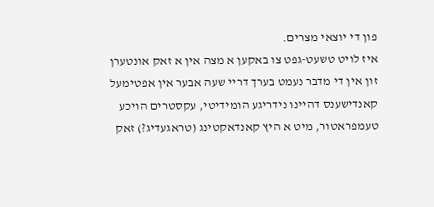פון די יוצאי מצרים.
איז לויט טשעט-גפט צו באקען א מצה אין א זאק אונטערן זון אין די מדבר נעמט בערך דריי שעה אבער אין אפטימעל קאנדישענס דהיינו נידריגע הומידיטי, עקסטרים הויכע טעמפראטור, מיט א היץ קאנדאקטינג (טראגעדיג?) זאק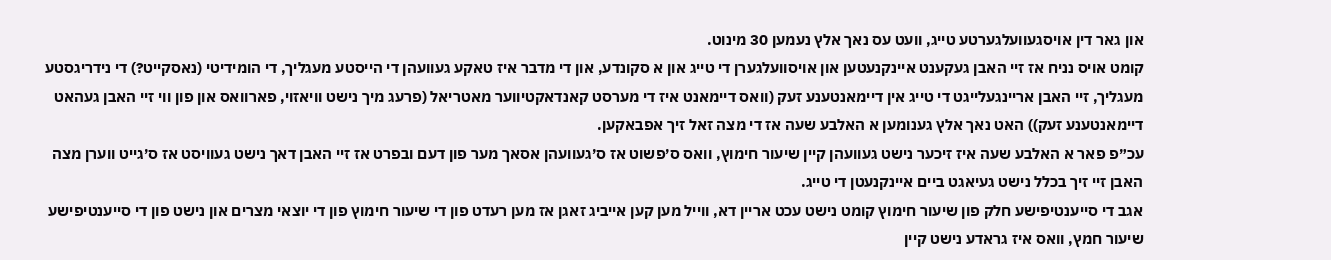און גאר דין אויסגעוועלגערטע טייג, וועט עס נאך אלץ נעמען 30 מינוט.
קומט אויס נניח אז זיי האבן געקענט איינקנעטען און אויסוועלגערן די טייג און א סקונדע, און די מדבר איז טאקע געוועהן די הייסטע מעגליך, די הומידיטי (נאסקייט?) די נידריגסטע מעגליך, זיי האבן אריינגעלייגט די טייג אין דיימאנטענע זעק (וואס דיימאנט איז די מערסט קאנדאקטיווער מאטריאל (פרעג מיך נישט וויאזוי, פארוואס און פון ווי זיי האבן געהאט דיימאנטענע זעק)) האט נאך אלץ גענומען א האלבע שעה אז די מצה זאל זיך אפבאקען.
עכ״פ פאר א האלבע שעה איז זיכער נישט געוועהן קיין שיעור חימוץ, וואס ס׳פשוט אז ס׳געוועהן אסאך מער פון דעם ובפרט אז זיי האבן דאך נישט געוויסט אז ס׳גייט ווערן מצה האבן זיי זיך בכלל נישט געיאגט ביים איינקנעטן די טייג.
אגב די סייענטיפישע חלק פון שיעור חימוץ קומט נישט עכט אריין דא, ווייל מען קען אייביג זאגן אז מען רעדט פון די שיעור חימוץ פון די יוצאי מצרים און נישט פון די סייענטיפישע שיעור חמץ, וואס איז גראדע נישט קיין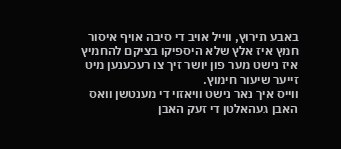באבע תירוץ, ווייל אויב די סיבה אויף איסור חמץ איז אלץ שלא היספיקו בציקם להחמיץ איז נישט מער פון יושר זיך צו רעכענען מיט זייער שיעור חימוץ.
ווייס איך נאר נישט וויאזוי די מענטשן וואס האבן געהאלטן די זעק האבן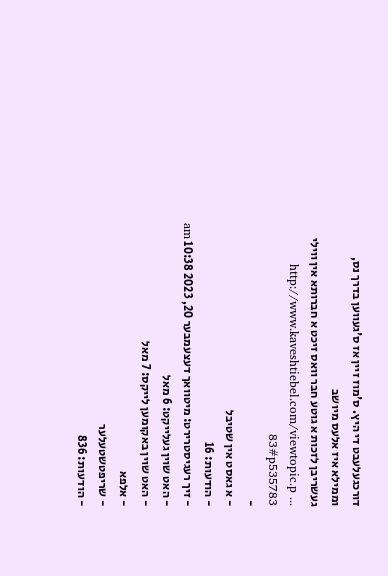דורכגעלעבט די היץ. ס'מוז זיין אז ס'געווען בדרך נס, וממילא איז אלעס מיושב
געשריבן לזכות א גוטע חבר וואס זיכט א חברותא אין ווילי http://www.kaveshtiebel.com/viewtopic.p ... 83#p535783
-
- א גאסט אין שטיבל
- הודעות: 16
- זיך רעגיסטרירט: מיטוואך דעצעמבער 20, 2023 10:38 am
- האט שוין געלייקט: 6 מאל
- האט שוין באקומען לייקס: 7 מאל
- אלפא
- שריפטשטעלער
- הודעות: 836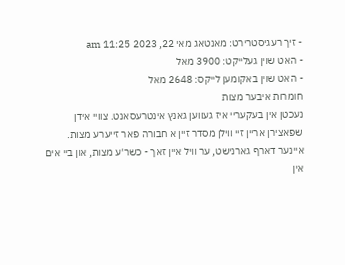- זיך רעגיסטרירט: מאנטאג מאי 22, 2023 11:25 am
- האט שוין געלייקט: 3900 מאל
- האט שוין באקומען לייקס: 2648 מאל
חומרות איבער מצות
נעכטן אין בעקעריי איז געווען גאנץ אינטרעסאנט. צוויי אידן שפאצירן אריין זיי ווילן מסדר זיין א חבורה פאר זייערע מצות.
איינער דארף גארנישט, ער וויל איין זאך - כשר'ע מצות, און ביי אים אין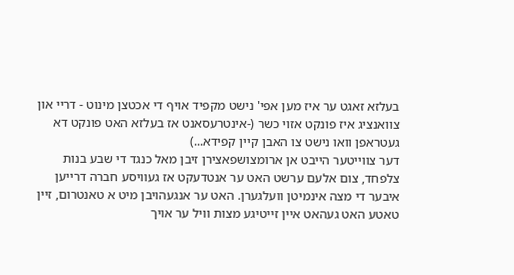בעלזא זאגט ער איז מען אפי' נישט מקפיד אויף די אכטצן מינוט - דריי און צוואנציג איז פונקט אזוי כשר (-אינטרעסאנט אז בעלזא האט פונקט דא געטראפן וואו נישט צו האבן קיין קפידא...)
דער צווייטער הייבט אן ארומצושפאצירן זיבן מאל כנגד די שבע בנות צלפחד, צום אלעם ערשט האט ער אנטדעקט אז געוויסע חברה דרייען איבער די מצה אינמיטן וועלגערן. האט ער אנגעהויבן מיט א טאנטרום, זיין טאטע האט געהאט איין זייטיגע מצות וויל ער אויך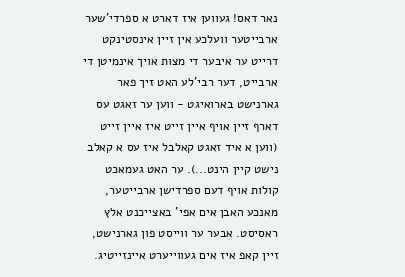נאר דאס! געווען איז דארט א ספרדי'שער ארבייטער וועלכע אין זיין אינסטינקט דרייט ער איבער די מצות אויך אינמיטן די ארבייט, דער רבי'לע האט זיך פאר גארנישט בארואיגט - ווען ער זאגט עס דארף זיין אויף איין זייט איז איין זייט (ווען א איד זאגט קאלבל איז עס א קאלב נישט קיין הינט...). ער האט געמאכט קולות אויף דעם ספרדישן ארבייטער, מאנכע האבן אים אפי' באצייכנט אלץ ראסיסט. אבער ער ווייסט פון גארנישט, זיין קאפ איז אים געווייערט איינזייטיג.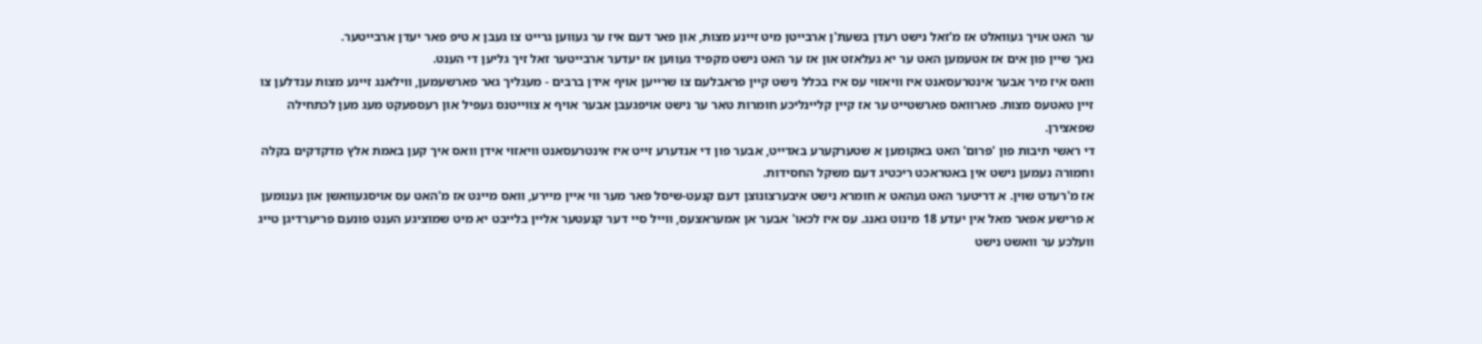ער האט אויך געוואלט אז מ'זאל נישט רעדן בשעת'ן ארבייטן מיט זיינע מצות, און פאר דעם איז ער געווען גרייט צו געבן א טיפ פאר יעדן ארבייטער.
נאך שיין פון אים אז אטעמען האט ער יא געלאזט און אז ער האט נישט מקפיד געווען אז יעדער ארבייטער זאל זיך גליען די הענט.
וואס איז מיר אבער אינטרעסאנט איז וויאזוי עס איז בכלל נישט קיין פראבלעם צו שרייען אויף אידן ברבים - מעגליך גאר פארשעמען, ווילאנג זיינע מצות ענדלען צו זיין טאטעס מצות. פארוואס פארשטייט ער אז קיין קליינליכע חומרות טאר ער נישט אויפגעבן אבער אויף א צווייטנס געפיל און רעספעקט מעג מען לכתחילה שפאצירן.
די ראשי תיבות פון 'פרום' האט באקומען א שטערקערע באדייט, אבער פון די אנדערע זייט איז אינטרעסאנט וויאזוי אידן וואס איך קען באמת אלץ מדקדקים בקלה וחמורה נעמען נישט אין באטראכט ריכטיג דעם משקל החסידות.
אז מ'רעדט שוין. א דריטער האט געהאט א חומרא נישט איבערצונוצן דעם קנעט-שיסל פאר מער ווי איין מיירע, וואס מיינט אז מ'האט עס אויסגעוואשן און גענומען א פרישע אפאר מאל אין יעדע 18 מינוט גאנג. עס איז לכאו' אבער אן אמעראצעס, ווייל סיי דער קנעטער אליין בלייבט יא מיט שמוציגע הענט פונעם פריערדיגן טייג וועלכע ער וואשט נישט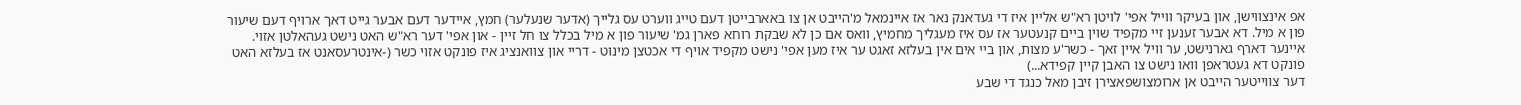אפ אינצווישן, און בעיקר ווייל אפי' לויטן רא"ש אליין איז די געדאנק נאר אז איינמאל מ'הייבט אן צו באארבייטן דעם טייג ווערט עס גלייך (אדער שנעלער) חמץ, איידער דעם אבער גייט דאך ארויף דעם שיעור פון א מיל. דא אבער זענען זיי מקפיד שוין ביים קנעטער אז עס איז מעגליך מחמיץ, וואס אם כן לא שבקת רוחא פארן גמ' שיעור פון א מיל בכלל צו חל זיין - און אפי' דער רא"ש האט נישט געהאלטן אזוי.
איינער דארף גארנישט, ער וויל איין זאך - כשר'ע מצות, און ביי אים אין בעלזא זאגט ער איז מען אפי' נישט מקפיד אויף די אכטצן מינוט - דריי און צוואנציג איז פונקט אזוי כשר (-אינטרעסאנט אז בעלזא האט פונקט דא געטראפן וואו נישט צו האבן קיין קפידא...)
דער צווייטער הייבט אן ארומצושפאצירן זיבן מאל כנגד די שבע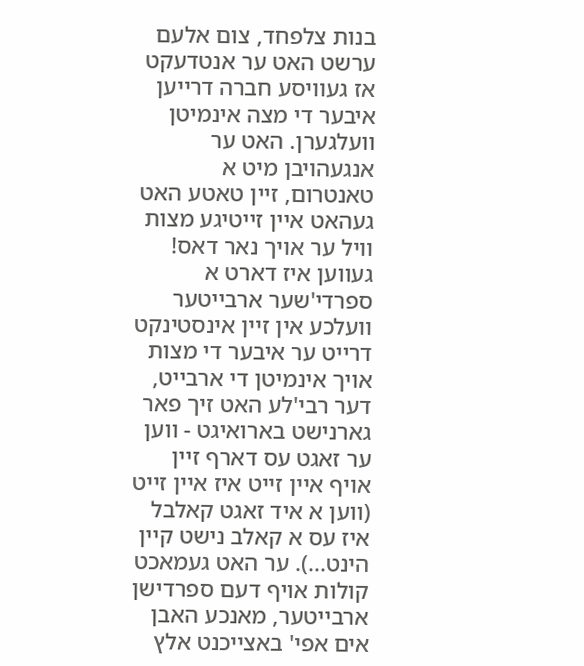בנות צלפחד, צום אלעם ערשט האט ער אנטדעקט אז געוויסע חברה דרייען איבער די מצה אינמיטן וועלגערן. האט ער אנגעהויבן מיט א טאנטרום, זיין טאטע האט געהאט איין זייטיגע מצות וויל ער אויך נאר דאס! געווען איז דארט א ספרדי'שער ארבייטער וועלכע אין זיין אינסטינקט דרייט ער איבער די מצות אויך אינמיטן די ארבייט, דער רבי'לע האט זיך פאר גארנישט בארואיגט - ווען ער זאגט עס דארף זיין אויף איין זייט איז איין זייט (ווען א איד זאגט קאלבל איז עס א קאלב נישט קיין הינט...). ער האט געמאכט קולות אויף דעם ספרדישן ארבייטער, מאנכע האבן אים אפי' באצייכנט אלץ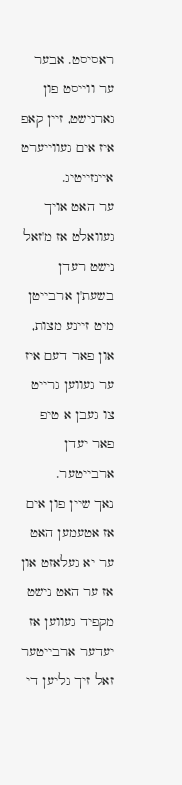ראסיסט. אבער ער ווייסט פון גארנישט, זיין קאפ איז אים געווייערט איינזייטיג.
ער האט אויך געוואלט אז מ'זאל נישט רעדן בשעת'ן ארבייטן מיט זיינע מצות, און פאר דעם איז ער געווען גרייט צו געבן א טיפ פאר יעדן ארבייטער.
נאך שיין פון אים אז אטעמען האט ער יא געלאזט און אז ער האט נישט מקפיד געווען אז יעדער ארבייטער זאל זיך גליען די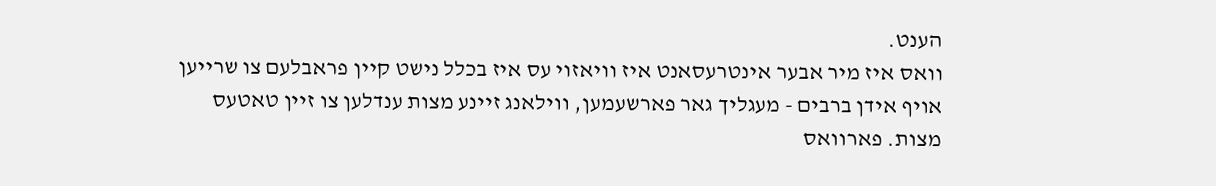הענט.
וואס איז מיר אבער אינטרעסאנט איז וויאזוי עס איז בכלל נישט קיין פראבלעם צו שרייען אויף אידן ברבים - מעגליך גאר פארשעמען, ווילאנג זיינע מצות ענדלען צו זיין טאטעס מצות. פארוואס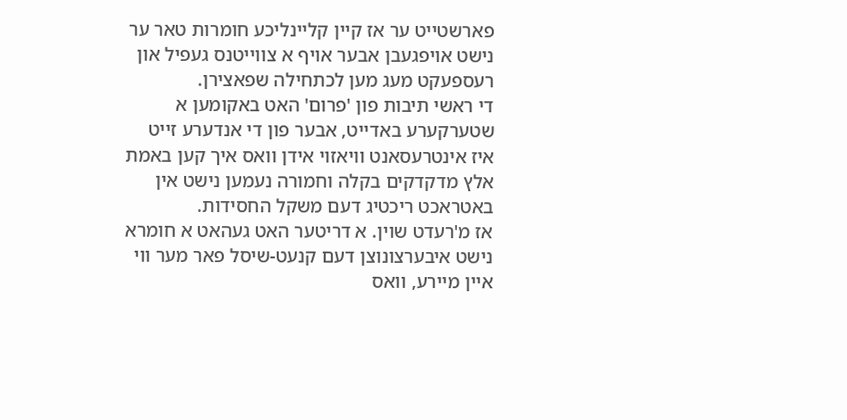פארשטייט ער אז קיין קליינליכע חומרות טאר ער נישט אויפגעבן אבער אויף א צווייטנס געפיל און רעספעקט מעג מען לכתחילה שפאצירן.
די ראשי תיבות פון 'פרום' האט באקומען א שטערקערע באדייט, אבער פון די אנדערע זייט איז אינטרעסאנט וויאזוי אידן וואס איך קען באמת אלץ מדקדקים בקלה וחמורה נעמען נישט אין באטראכט ריכטיג דעם משקל החסידות.
אז מ'רעדט שוין. א דריטער האט געהאט א חומרא נישט איבערצונוצן דעם קנעט-שיסל פאר מער ווי איין מיירע, וואס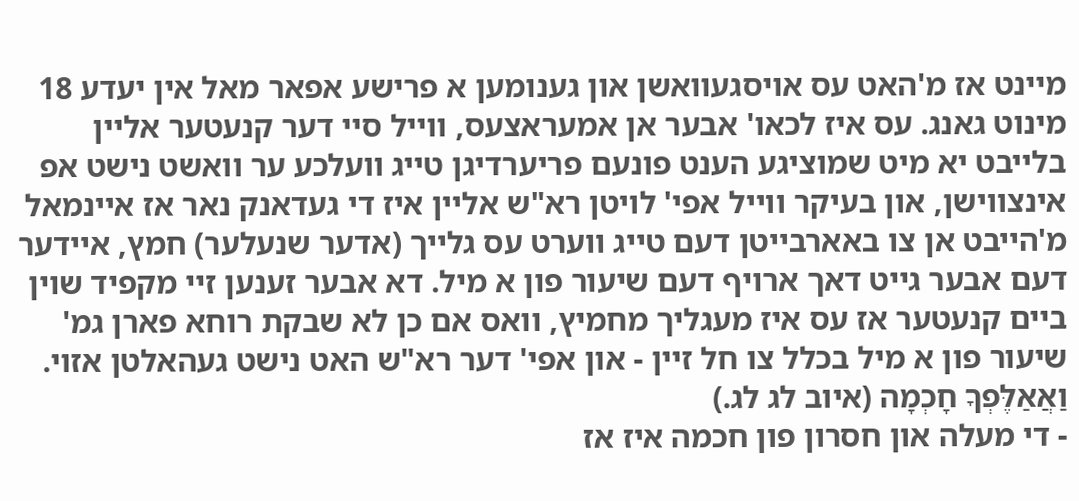מיינט אז מ'האט עס אויסגעוואשן און גענומען א פרישע אפאר מאל אין יעדע 18 מינוט גאנג. עס איז לכאו' אבער אן אמעראצעס, ווייל סיי דער קנעטער אליין בלייבט יא מיט שמוציגע הענט פונעם פריערדיגן טייג וועלכע ער וואשט נישט אפ אינצווישן, און בעיקר ווייל אפי' לויטן רא"ש אליין איז די געדאנק נאר אז איינמאל מ'הייבט אן צו באארבייטן דעם טייג ווערט עס גלייך (אדער שנעלער) חמץ, איידער דעם אבער גייט דאך ארויף דעם שיעור פון א מיל. דא אבער זענען זיי מקפיד שוין ביים קנעטער אז עס איז מעגליך מחמיץ, וואס אם כן לא שבקת רוחא פארן גמ' שיעור פון א מיל בכלל צו חל זיין - און אפי' דער רא"ש האט נישט געהאלטן אזוי.
וַאֲאַלֶּפְךָ חָכְמָה (איוב לג לג.)
- די מעלה און חסרון פון חכמה איז אז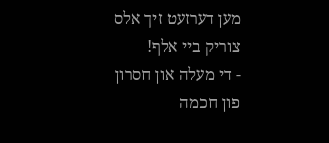מען דערזעט זיך אלס צוריק ביי אלף!
- די מעלה און חסרון פון חכמה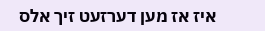איז אז מען דערזעט זיך אלס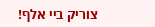צוריק ביי אלף!